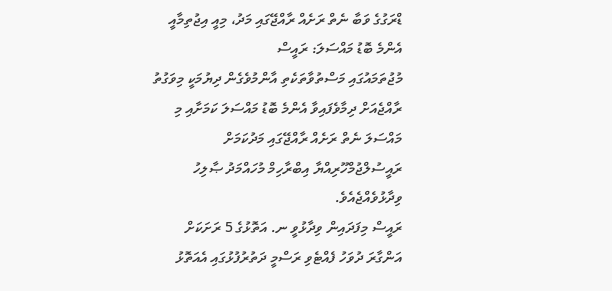ޑްރަގުގެ ވަބާ ނެތް ރަށެއް ރާއްޖޭގައި މަދު، މިއީ އިޖުތިމާއީ އެންމެ ބޮޑު މައްސަލަ: ރައީސް
މުޖުތަމައުގައި މަސްތުވާތަކެތި އާންމުވެގެން ދިޔުމަކީ މިވަގުތު ރާއްޖެއަށް ދިމާވެފައިވާ އެންމެ ބޮޑު މައްސަލަ ކަމަށާއި މި މައްސަލަ ނެތް ރަށެއް ރާއްޖޭގައި މަދުކަމަށް ރައީސުލްޖުމްހޫރިއްޔާ އިބްރާހިމް މުހައްމަދު ޞާލިހު ވިދާޅުވެއްޖެއެވެ.
ރައީސް މިފަދައިން ވިދާޅުވީ ނ. އަތޮޅުގެ 5 ރަށަކަށް އަންގާރަ ދުވަހު ފެއްޓެވި ރަސްމީ ދަތުރުފުޅުގައި އެއަތޮޅު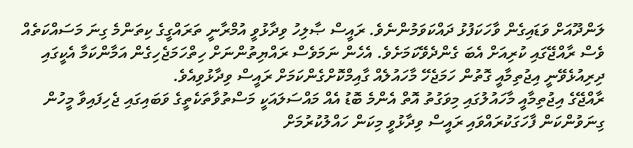ލަންދޫއަށް ވަޑައިގެން ވާހަކަފުޅު ދައްކަވަމުންނެވެ. ރައީސް ޞާލިހު ވިދާޅުވީ އުމްރާނީ ތަރައްގީގެ ކިތަންމެ ގިނަ މަސައްކަތެއް ވެސް ރާއްޖޭގައި ކުރިއަށް އެބަ ގެންދެވޭކަމަށެވެ. އެހެން ނަމަވެސް ރައްޔިތުންނަށް ހިތްހަމަޖެހިގެން އަމާންކަމާ އެކީގައި ދިރިއުޅެވޭނީ އިޖުތިމާއީ ގޮތުން ހަމަޖެހޭ މާހައުލެއް ގާއިމްކޮށްގެންކަމަށް ރައީސް ވިދާޅުވިއެވެ.
ރާއްޖޭގެ އިޖުތިމާއީ މާހައުލުގައި މިވަގުތު އޮތް އެންމެ ބޮޑު އެއް މައްސަލައަކީ މަސްތުވާތަކެތީގެ ވަބައިގައި ޖެހިފައިވާ މީހުން ގިނަވުންކަން ފާހަގަކުރައްވައި ރައީސް ވިދާޅުވީ މިކަން ހައްލުކުރުމަށް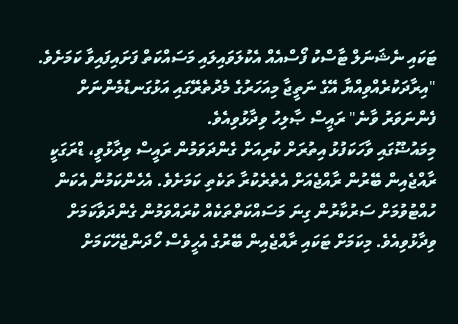ޓަކައި ނެޝަނަލް ޓާސްކު ފޯސްއެއް އެކުލަވައިލައި މަސައްކަތް ފަށައިފައިވާ ކަމަށެވެ.
"އިރާދަކުރެއްވިއްޔާ އޭގެ ނަތީޖާ މިއަހަރުގެ މެދުތެރޭގައި އަޅުގަނޑުމެންނަށް ފެންނަވަރު ވާނެ" ރައީސް ޞާލިހު ވިދާޅުވިއެވެ.
މިމައުޟޫގައި ވާހަކަފުޅު އިތުރަށް ކުރިއަށް ގެންދަވަމުން ރައީސް ވިދާޅުވީ، ޑްރަގަކީ ރާއްޖެއިން ބޭރުން ރާއްޖެއަށް އެތެރެކުރާ ތަކެތި ކަމަށެވެ. އެހެންކަމުން އެކަން ހުއްޓުވުމަށް ސަރުކާރުން ގިނަ މަސައްކަތްތަކެއް ކުރައްވަމުން ގެންދަވާކަމަށް ވިދާޅުވިއެވެ. މިކަމަށް ޓަކައި ރާއްޖެއިން ބޭރުގެ އެހީވެސް ހޯދަންޖެހޭކަމަށް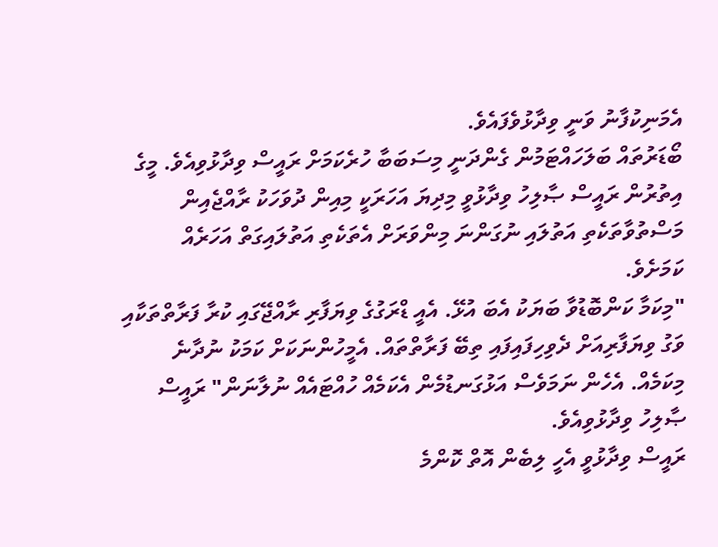އެމަނިކުފާނު ވަނީ ވިދާޅުވެފައެވެ.
ބޯޑަރުތައް ބަލަހައްޓަމުން ގެންދަނީ މިސަބަބާ ހުރެކަމަށް ރައީސް ވިދާޅުވިއެވެ. މީގެ އިތުރުން ރައީސް ޞާލިހު ވިދާޅުވީ މިދިޔަ އަހަރަކީ މިއިން ދުވަހަކު ރާއްޖެއިން މަސްތުވާތަކެތި އަތުލައި ނުގަންނަ މިންވަރަށް އެތަކެތި އަތުލައިގަތް އަހަރެއް ކަމަށެވެ.
"މިކަމާ ކަންބޮޑުވާ ބަޔަކު އެބަ އުޅޭ. އެއީ ޑްރަގުގެ ވިޔަފާރި ރާއްޖޭގައި ކުރާ ފަރާތްތަކާއި ވަގު ވިޔަފާރިއަށް ދެވިހިފައިފައި ތިބޭ ފަރާތްތައް. އެމީހުންނަކަށް ކަމަކު ނުދާނެ މިކަމެއް. އެހެން ނަމަވެސް އަޅުގަނޑުމެން އެކަމެއް ހުއްޓައެއް ނުލާނަން" ރައީސް ޞާލިހު ވިދާޅުވިއެވެ.
ރައީސް ވިދާޅުވީ އެހީ ލިބެން އޮތް ކޮންމެ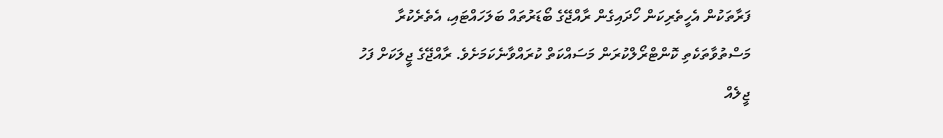ފަރާތަކުން އެހީތެރިކަން ހޯދައިގެން ރާއްޖޭގެ ބޯޑަރުތައް ބަލަހައްޓައި، އެތެރެކުރާ މަސްތުވާތަކެތި ކޮންޓްރޯލްކުރަން މަސައްކަތް ކުރައްވާނެކަމަށެވެ. ރާއްޖޭގެ ޖީލަކަށް ފަހު ޖީލެއް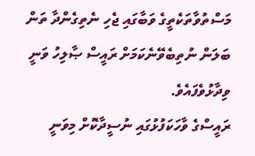މަސްތުވާތަކެތީގެ ވަބާގައި ޖެހި ނެތިގެންދާ ތަން ބަލަން ނުތިބެވޭނެކަމަށް ރައީސް ޞާލިހު ވަނީ ވިދާޅުވެފައެވެ.
ރައީސްގެ ވާހަކަފުޅުގައި ނުސީދާކޮށް މިވަނީ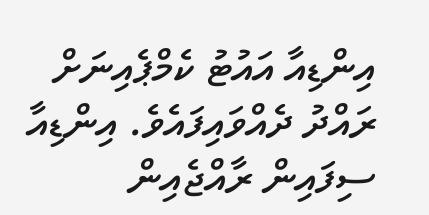އިންޑިއާ އައުޓު ކެމްޕެއިނަށް ރައްދު ދެއްވައިފައެވެ. އިންޑިއާ ސިފައިން ރާއްޖެއިން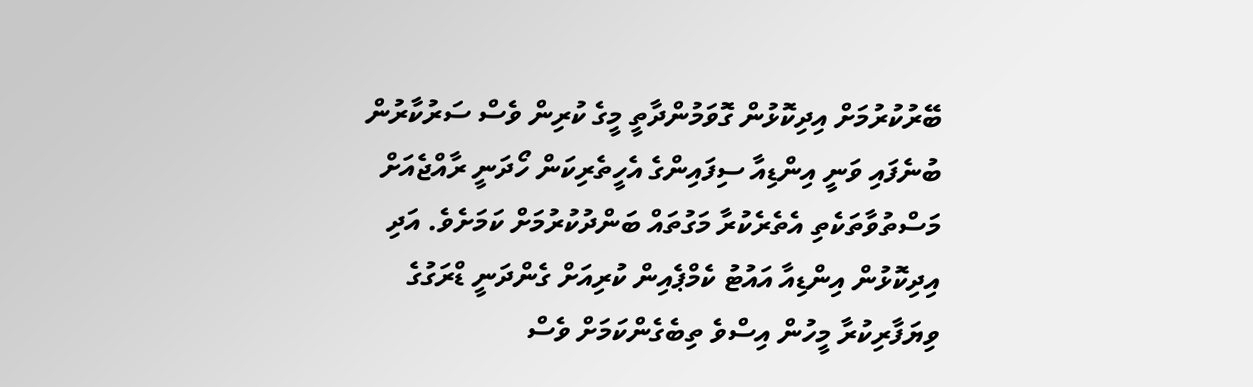ބޭރުކުރުމަށް އިދިކޮޅުން ގޮވަމުންދާތީ މީގެ ކުރިން ވެސް ސަރުކާރުން ބުނެފައި ވަނީ އިންޑިއާ ސިފައިންގެ އެހީތެރިކަން ހޯދަނީ ރާއްޖެއަށް މަސްތުވާތަކެތި އެތެރެކުރާ މަގުތައް ބަންދުކުރުމަށް ކަމަށެވެ. އަދި އިދިކޮޅުން އިންޑިއާ އައުޓު ކެމްޕެއިން ކުރިއަށް ގެންދަނީ ޑްރަގުގެ ވިޔަފާރިކުރާ މީހުން އިސްވެ ތިބެގެންކަމަށް ވެސް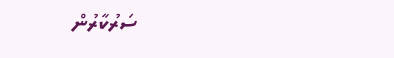ސަރުކާރުން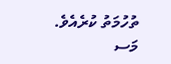ތުހުމަތު ކުރެއެވެ.
މަސ